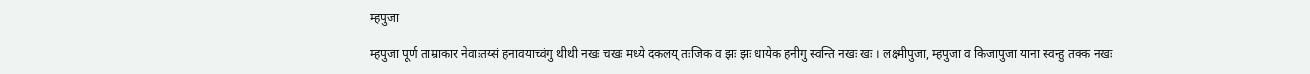म्हपुजा

म्हपुजा पूर्ण ताम्राकार नेवाःतय्सं हनावयाच्वंगु थीथी नखः चखः मध्ये दकलय् तःजिक व झः झः धायेक हनीगु स्वन्ति नखः खः । लक्ष्मीपुजा, म्हपुजा व किजापुजा याना स्वन्हु तक्क नखः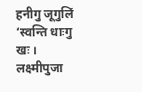हनीगु जूगुलिं ‘स्वन्ति धाःगु खः । लक्ष्मीपुजा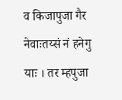व किजापुजा गैर नेवाःतय्सं नं हनेगु याः । तर म्हपुजा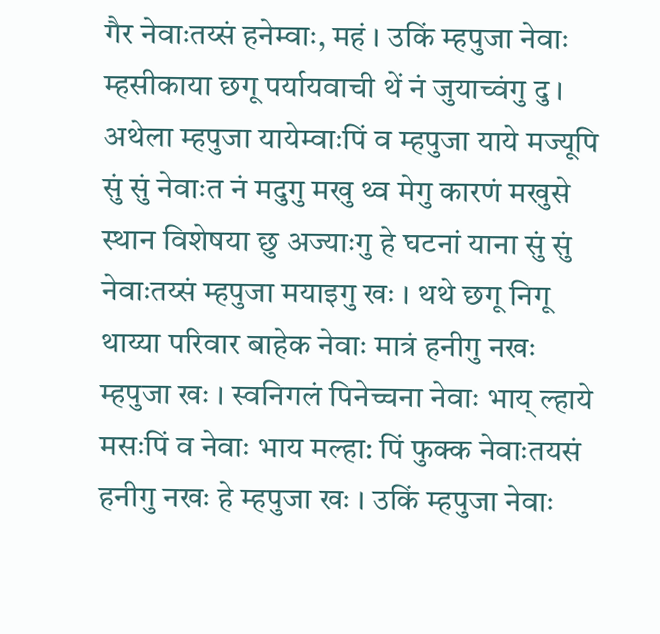गैर नेवाःतय्सं हनेम्वाः, महं । उकिं म्हपुजा नेवाः म्हसीकाया छगू पर्यायवाची थें नं जुयाच्वंगु दु । अथेला म्हपुजा यायेम्वाःपिं व म्हपुजा याये मज्यूपि सुं सुं नेवाःत नं मदुगु मखु थ्व मेगु कारणं मखुसे स्थान विशेषया छु अज्याःगु हे घटनां याना सुं सुं नेवाःतय्सं म्हपुजा मयाइगु खः । थथे छगू निगू थाय्या परिवार बाहेक नेवाः मात्रं हनीगु नखः म्हपुजा खः । स्वनिगलं पिनेच्चना नेवाः भाय् ल्हाये मसःपिं व नेवाः भाय मल्हा: पिं फुक्क नेवाःतयसं हनीगु नखः हे म्हपुजा खः । उकिं म्हपुजा नेवाः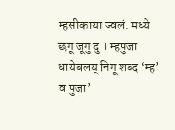म्हसीकाया ज्वलं. मध्ये छगू जूगु दु । म्हपुजा धायेबलय् निगू शब्द ‘म्ह’ व पुजा’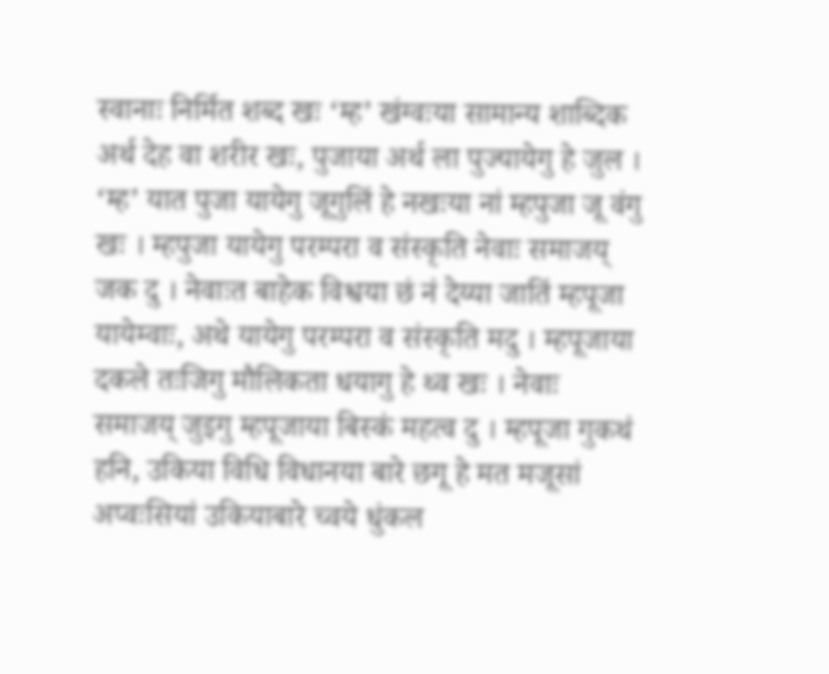स्वानाः निर्मित शब्द खः ‘म्ह’ खंग्वःया सामान्य शाब्दिक अर्थ देह वा शरीर खः, पुजाया अर्थ ला पुज्यायेगु हे जुल । ‘म्ह’ यात पुजा यायेगु जूगुलिं हे नखःया नां म्हपुजा जू वंगु खः । म्हपुजा यायेगु परम्परा व संस्कृति नेवाः समाजय् जक दु । नेवाःत बाहेक विश्वया छं नं देय्या जातिं म्हपूजा यायेम्वाः, अथे यायेगु परम्परा व संस्कृति मदु । म्हपूजाया दकले तःजिगु मौलिकता धयागु हे थ्व खः । नेवाः समाजय् जुइगु म्हपूजाया बिस्कं महत्व दु । म्हपूजा गुकथं हनि, उकिया विधि विधानया बारे छगू हे मत मजूसां अप्वःसियां उकियाबारे च्वये धुंकल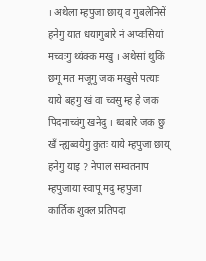। अथेला म्हपुजा छाय् व गुबलेनिसें हनेगु यात धयागुबारे नं अप्वःसियां मच्वःगु थ्यंक्क मखु । अथेसां थुकिं छगू मत मजूगु जक मखुसे पत्याः याये बहगु खं वा च्वसु म्ह हे जक पिदनाच्वंगु खनेदु । थ्वबारे जक छु खँ न्ह्यब्वयेगु कुतः याये म्हपुजा छाय् हनेगु याइ ? नेपाल सम्वतनाप म्हपुजाया स्वापू मदु म्हपुजा कार्तिक शुक्ल प्रतिपदा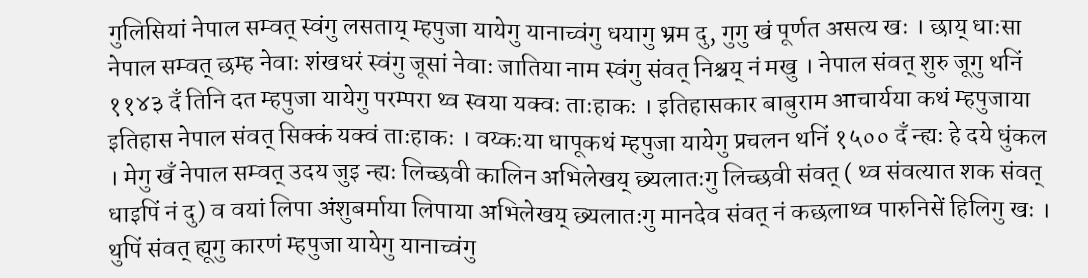गुलिसियां नेपाल सम्वत् स्वंगु लसताय् म्हपुजा यायेगु यानाच्वंगु धयागु भ्रम दु, गुगु खं पूर्णत असत्य खः । छाय् धाःसा नेपाल सम्वत् छम्ह नेवाः शंखधरं स्वंगु जूसां नेवाः जातिया नाम स्वंगु संवत् निश्चय् नं मखु । नेपाल संवत् शुरु जूगु थनिं ११४३ दँ तिनि दत म्हपुजा यायेगु परम्परा थ्व स्वया यक्वः ताःहाकः । इतिहासकार बाबुराम आचार्यया कथं म्हपुजाया इतिहास नेपाल संवत् सिक्कं यक्वं ताःहाकः । वय्कःया धापूकथं म्हपुजा यायेगु प्रचलन थनिं १५०० दँ न्ह्यः हे दये धुंकल । मेगु खँ नेपाल सम्वत् उदय जुइ न्ह्यः लिच्छवी कालिन अभिलेखय् छ्यलातःगु लिच्छवी संवत् ( थ्व संवत्यात शक संवत् धाइपिं नं दु) व वयां लिपा अंशुबर्माया लिपाया अभिलेखय् छ्यलातःगु मानदेव संवत् नं कछलाथ्व पारुनिसें हिलिगु खः । थुपिं संवत् ह्यूगु कारणं म्हपुजा यायेगु यानाच्वंगु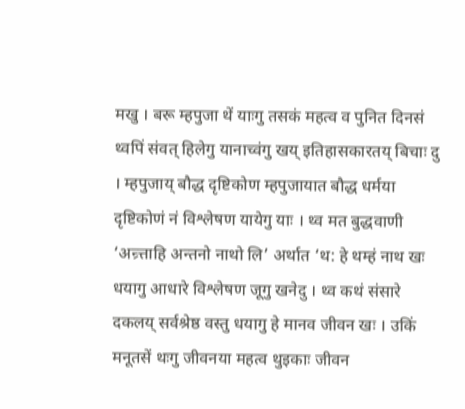मखु । बरू म्हपुजा थें याःगु तसकं महत्व व पुनित दिनसं थ्वपिं संवत् हिलेगु यानाच्वंगु खय् इतिहासकारतय् बिचाः दु । म्हपुजाय् बौद्ध दृष्टिकोण म्हपुजायात बौद्ध धर्मया दृष्टिकोणं नं विश्लेषण यायेगु याः । थ्व मत बुद्धवाणी ‘अन्र्त्ताहि अन्तनो नाथो लि’ अर्थात ‘थ: हे थम्हं नाथ खः धयागु आधारे विश्लेषण जूगु खनेदु । थ्व कथं संसारे दकलय् सर्वश्रेष्ठ वस्तु धयागु हे मानव जीवन खः । उकिं मनूतसें थःगु जीवनया महत्व थुइकाः जीवन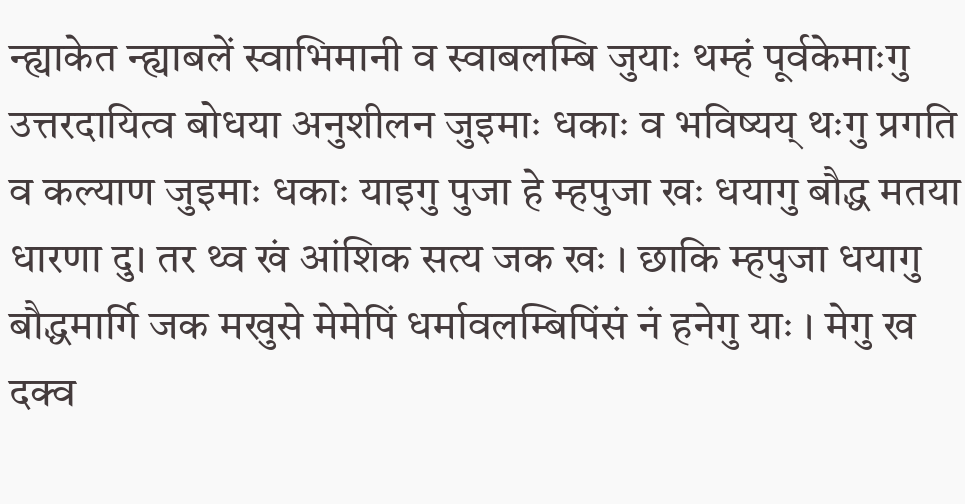न्ह्याकेत न्ह्याबलें स्वाभिमानी व स्वाबलम्बि जुयाः थम्हं पूर्वकेमाःगु उत्तरदायित्व बोधया अनुशीलन जुइमाः धकाः व भविष्यय् थःगु प्रगति व कल्याण जुइमाः धकाः याइगु पुजा हे म्हपुजा खः धयागु बौद्ध मतया धारणा दु। तर थ्व खं आंशिक सत्य जक खः । छाकि म्हपुजा धयागु बौद्धमार्गि जक मखुसे मेमेपिं धर्मावलम्बिपिंसं नं हनेगु याः । मेगु ख दक्व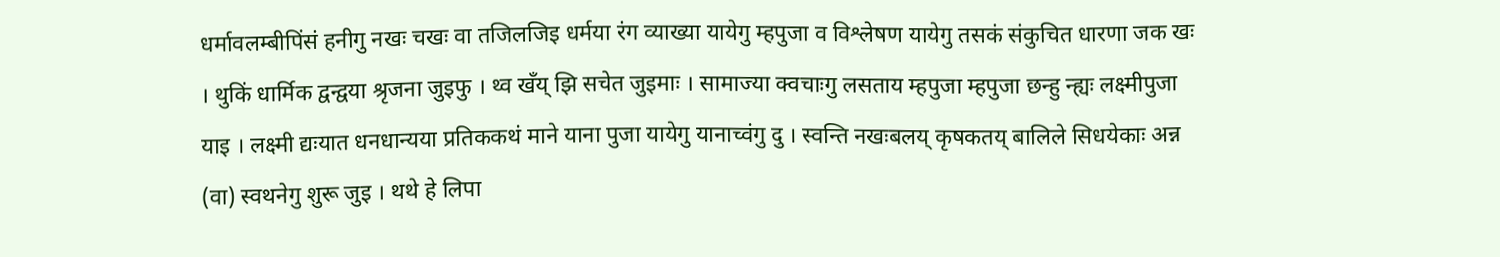धर्मावलम्बीपिंसं हनीगु नखः चखः वा तजिलजिइ धर्मया रंग व्याख्या यायेगु म्हपुजा व विश्लेषण यायेगु तसकं संकुचित धारणा जक खः । थुकिं धार्मिक द्वन्द्वया श्रृजना जुइफु । थ्व खँय् झि सचेत जुइमाः । सामाज्या क्वचाःगु लसताय म्हपुजा म्हपुजा छन्हु न्ह्यः लक्ष्मीपुजा याइ । लक्ष्मी द्यःयात धनधान्यया प्रतिककथं माने याना पुजा यायेगु यानाच्वंगु दु । स्वन्ति नखःबलय् कृषकतय् बालिले सिधयेकाः अन्न (वा) स्वथनेगु शुरू जुइ । थथे हे लिपा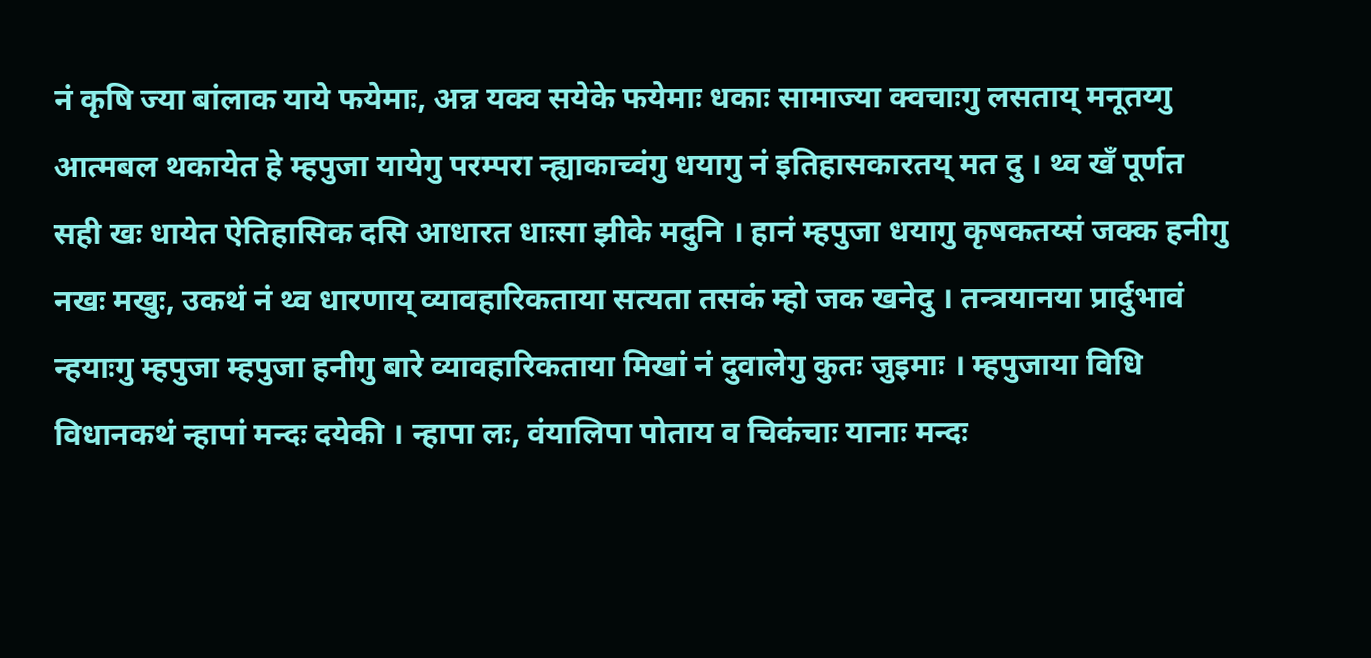नं कृषि ज्या बांलाक याये फयेमाः, अन्न यक्व सयेके फयेमाः धकाः सामाज्या क्वचाःगु लसताय् मनूतय्गु आत्मबल थकायेत हे म्हपुजा यायेगु परम्परा न्ह्याकाच्वंगु धयागु नं इतिहासकारतय् मत दु । थ्व खँ पूर्णत सही खः धायेत ऐतिहासिक दसि आधारत धाःसा झीके मदुनि । हानं म्हपुजा धयागु कृषकतय्सं जक्क हनीगु नखः मखुः, उकथं नं थ्व धारणाय् व्यावहारिकताया सत्यता तसकं म्हो जक खनेदु । तन्त्रयानया प्रार्दुभावं न्हयाःगु म्हपुजा म्हपुजा हनीगु बारे व्यावहारिकताया मिखां नं दुवालेगु कुतः जुइमाः । म्हपुजाया विधि विधानकथं न्हापां मन्दः दयेकी । न्हापा लः, वंयालिपा पोताय व चिकंचाः यानाः मन्दः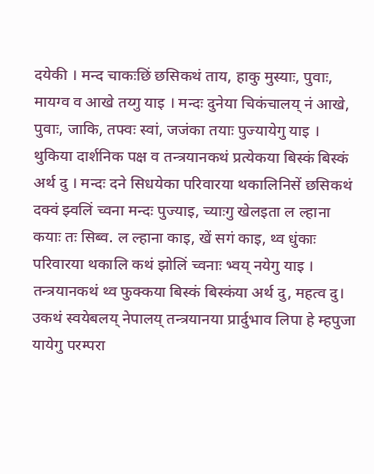दयेकी । मन्द चाकःछिं छसिकथं ताय, हाकु मुस्याः, पुवाः, मायग्व व आखे तय्गु याइ । मन्दः दुनेया चिकंचालय् नं आखे, पुवाः, जाकि, तफ्वः स्वां, जजंका तयाः पुज्यायेगु याइ । थुकिया दार्शनिक पक्ष व तन्त्रयानकथं प्रत्येकया बिस्कं बिस्कं अर्थ दु । मन्दः दने सिधयेका परिवारया थकालिनिसें छसिकथं दक्वं झ्वलिं च्वना मन्दः पुज्याइ, च्याःगु खेलइता ल ल्हाना कयाः तः सिब्व. ल ल्हाना काइ, खें सगं काइ, थ्व धुंकाः परिवारया थकालि कथं झोलिं च्वनाः भ्वय् नयेगु याइ । तन्त्रयानकथं थ्व फुक्कया बिस्कं बिस्कंया अर्थ दु, महत्व दु। उकथं स्वयेबलय् नेपालय् तन्त्रयानया प्रार्दुभाव लिपा हे म्हपुजा यायेगु परम्परा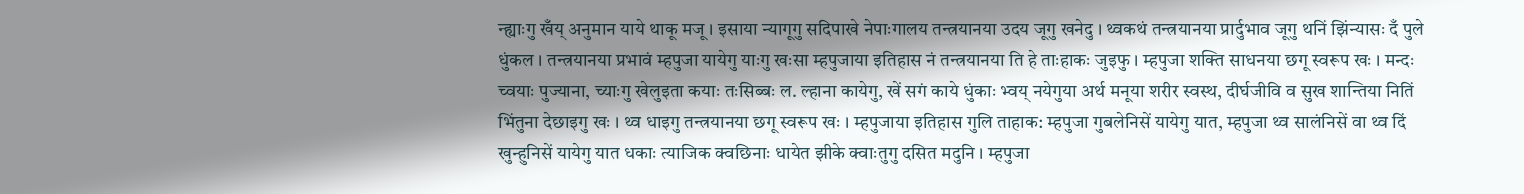न्ह्याःगु खँय् अनुमान याये थाकू मजू । इसाया न्यागूगु सदिपाखे नेपाःगालय तन्त्रयानया उदय जूगु खनेदु । थ्वकथं तन्त्रयानया प्रार्दुभाव जूगु थनिं झिंन्यासः दँ पुले धुंकल । तन्त्रयानया प्रभावं म्हपुजा यायेगु याःगु खःसा म्हपुजाया इतिहास नं तन्त्रयानया ति हे ताःहाकः जुइफु । म्हपुजा शक्ति साधनया छगू स्वरूप खः । मन्दः च्वयाः पुज्याना, च्याःगु खेलुइता कयाः तःसिब्बः ल. ल्हाना कायेगु, खें सगं काये धुंकाः भ्वय् नयेगुया अर्थ मनूया शरीर स्वस्थ, दीर्घजीवि व सुख शान्तिया नितिं भिंतुना देछाइगु खः । थ्व धाइगु तन्त्रयानया छगू स्वरूप खः । म्हपुजाया इतिहास गुलि ताहाक: म्हपुजा गुबलेनिसें यायेगु यात, म्हपुजा थ्व सालंनिसें वा थ्व दिं खुन्हुनिसें यायेगु यात धकाः त्याजिक क्वछिनाः धायेत झीके क्वाःतुगु दसित मदुनि । म्हपुजा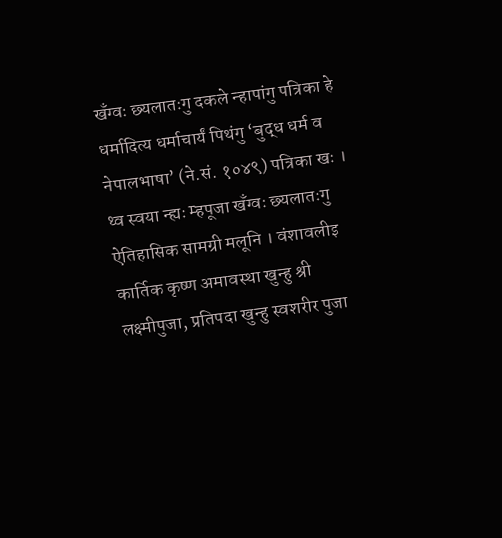खँग्वः छ्यलातःगु दकले न्हापांगु पत्रिका हे धर्मादित्य धर्माचार्यं पिथंगु ‘बुद्ध धर्म व नेपालभाषा’ (ने.सं. १०४९) पत्रिका खः । थ्व स्वया न्ह्यः म्हपूजा खँग्वः छ्यलातःगु ऐतिहासिक सामग्री मलूनि । वंशावलीइ कार्तिक कृष्ण अमावस्था खुन्हु श्री लक्ष्मीपुजा, प्रतिपदा खुन्हु स्वशरीर पुजा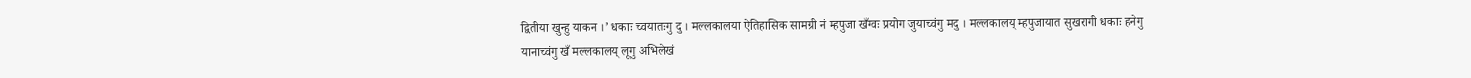द्वितीया खुन्हु याकन ।’ धकाः च्वयातःगु दु । मल्लकालया ऐतिहासिक सामग्री नं म्हपुजा खँग्वः प्रयोग जुयाच्वंगु मदु । मल्लकालय् म्हपुजायात सुखरागी धकाः हनेगु यानाच्वंगु खँ मल्लकालय् लूगु अभिलेखं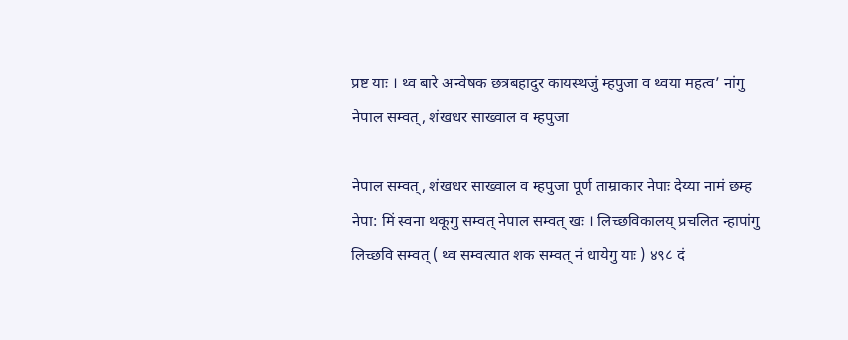प्रष्ट याः । थ्व बारे अन्वेषक छत्रबहादुर कायस्थजुं म्हपुजा व थ्वया महत्व’ नांगु
नेपाल सम्वत्, शंखधर साख्वाल व म्हपुजा

नेपाल सम्वत्, शंखधर साख्वाल व म्हपुजा पूर्ण ताम्राकार नेपाः देय्या नामं छम्ह नेपा: मिं स्वना थकूगु सम्वत् नेपाल सम्वत् खः । लिच्छविकालय् प्रचलित न्हापांगु लिच्छवि सम्वत् ( थ्व सम्वत्यात शक सम्वत् नं धायेगु याः ) ४९८ दं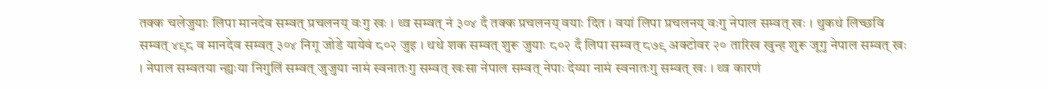तक्क चलेजुयाः लिपा मानदेव सम्वत् प्रचलनय् वःगु खः । थ्व सम्वत् नं ३०४ दँ तक्क प्रचलनय् वयाः दित । वयां लिपा प्रचलनय् वःगु नेपाल सम्वत् खः । थुकथं लिच्छवि सम्वत् ४९८ व मानदेव सम्वत् ३०४ निगू जोडे यायेवं ८०२ जुइ । थथे शक सम्वत् शुरू जुयाः ८०२ दँ लिपा सम्वत् ८७९ अक्टोवर २० तारिख खुन्ह शुरू जूगु नेपाल सम्वत् खः । नेपाल सम्वतया न्ह्यःया निगुलिं सम्वत् जुजुया नामं स्वनातःगु सम्वत् खःसा नेपाल सम्वत् नेपाः देय्या नामं स्वनातःगु सम्वत् खः । थ्व कारणं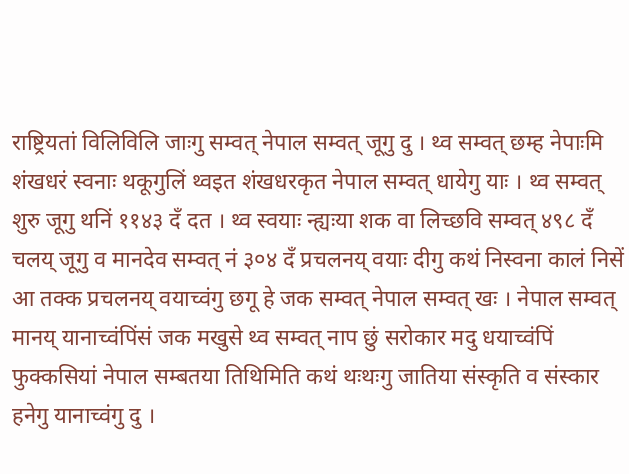राष्ट्रियतां विलिविलि जाःगु सम्वत् नेपाल सम्वत् जूगु दु । थ्व सम्वत् छम्ह नेपाःमि शंखधरं स्वनाः थकूगुलिं थ्वइत शंखधरकृत नेपाल सम्वत् धायेगु याः । थ्व सम्वत् शुरु जूगु थनिं ११४३ दँ दत । थ्व स्वयाः न्ह्यःया शक वा लिच्छवि सम्वत् ४९८ दँ चलय् जूगु व मानदेव सम्वत् नं ३०४ दँ प्रचलनय् वयाः दीगु कथं निस्वना कालं निसें आ तक्क प्रचलनय् वयाच्वंगु छगू हे जक सम्वत् नेपाल सम्वत् खः । नेपाल सम्वत् मानय् यानाच्वंपिंसं जक मखुसे थ्व सम्वत् नाप छुं सरोकार मदु धयाच्वंपिं फुक्कसियां नेपाल सम्बतया तिथिमिति कथं थःथःगु जातिया संस्कृति व संस्कार हनेगु यानाच्वंगु दु ।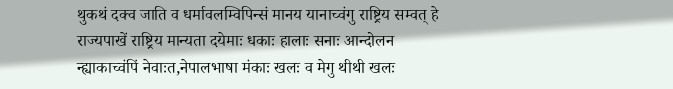थुकथं दक्व जाति व धर्मावलम्विपिन्सं मानय यानाच्वंगु राष्ट्रिय सम्वत् हे राज्यपाखें राष्ट्रिय मान्यता दयेमाः धकाः हालाः सनाः आन्दोलन न्ह्याकाच्वंपिं नेवाःत,नेपालभाषा मंकाः खलः व मेगु थीथी खलः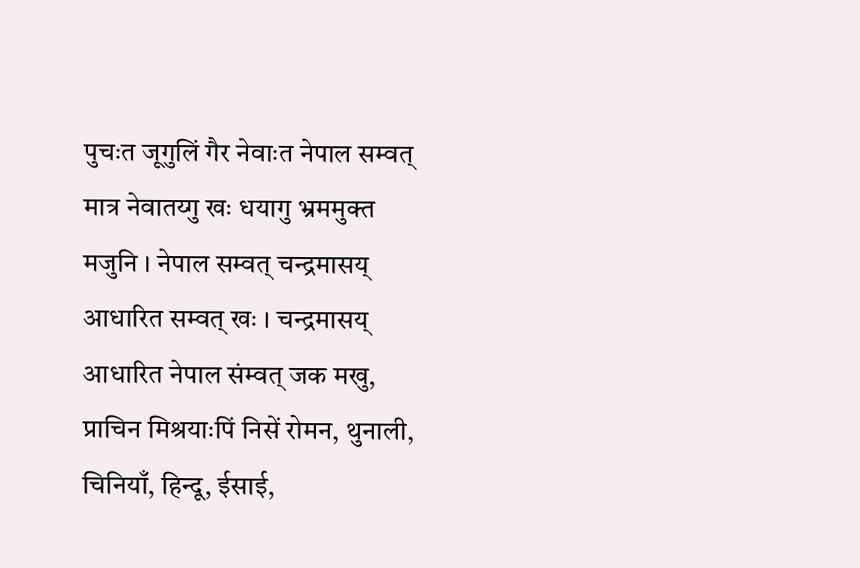पुचःत जूगुलिं गैर नेवाःत नेपाल सम्वत् मात्र नेवातय्गु खः धयागु भ्रममुक्त मजुनि । नेपाल सम्वत् चन्द्रमासय् आधारित सम्वत् खः । चन्द्रमासय् आधारित नेपाल संम्वत् जक मखु, प्राचिन मिश्रयाःपिं निसें रोमन, थुनाली, चिनियाँ, हिन्दू, ईसाई,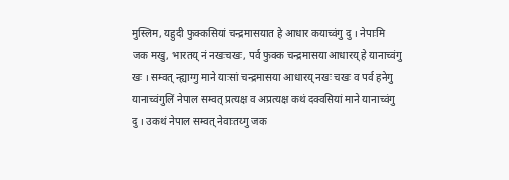मुस्लिम, यहुदी फुक्कसियां चन्द्रमासयात हे आधार कयाच्वंगु दु । नेपाःमि जक मखु, भारतय् नं नखःचखः, पर्व फुक्क चन्द्रमासया आधारय् हे यानाच्वंगु खः । सम्वत् न्ह्याग्गु माने याःसां चन्द्रमासया आधारय् नखः चखः व पर्व हनेगु यानाच्वंगुलिं नेपाल सम्वत् प्रत्यक्ष व अप्रत्यक्ष कथं दक्वसियां माने यानाच्वंगु दु । उकथं नेपाल सम्वत् नेवाःतय्गु जक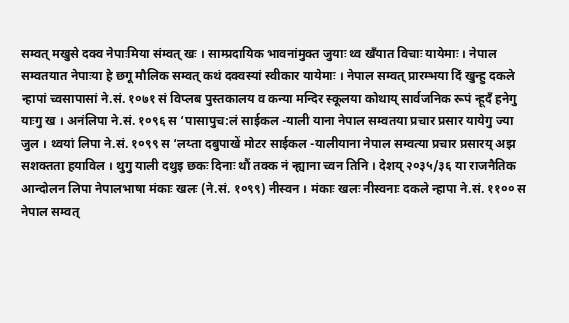सम्वत् मखुसे दक्व नेपाःमिया संम्वत् खः । साम्प्रदायिक भावनांमुक्त जुयाः थ्व खँयात विचाः यायेमाः । नेपाल सम्वतयात नेपाःया हे छगू मौलिक सम्वत् कथं दक्वस्यां स्वीकार यायेमाः । नेपाल सम्वत् प्रारम्भया दिं खुन्हु दकले न्हापां च्वसापासां ने.सं. १०७१ सं विप्लब पुस्तकालय व कन्या मन्दिर स्कूलया कोथाय् सार्वजनिक रूपं न्हूदँ हनेगु याःगु ख । अनंलिपा ने.सं. १०९६ स ‘पासापुच:लं साईकल -याली याना नेपाल सम्वतया प्रचार प्रसार यायेगु ज्या जुल । थ्वयां लिपा ने.सं. १०९९ स ‘लय्ता दबुपाखें मोटर साईकल -यालीयाना नेपाल सम्वत्या प्रचार प्रसारय् अझ सशक्तता हयाविल । थुगु याली दथुइ छकः दिनाः थौं तक्क नं न्ह्याना च्वन तिनि । देशय् २०३५/३६ या राजनैतिक आन्दोलन लिपा नेपालभाषा मंकाः खलः (ने.सं. १०९९) नीस्वन । मंकाः खलः नीस्वनाः दकले न्हापा ने.सं. ११०० स नेपाल सम्वत्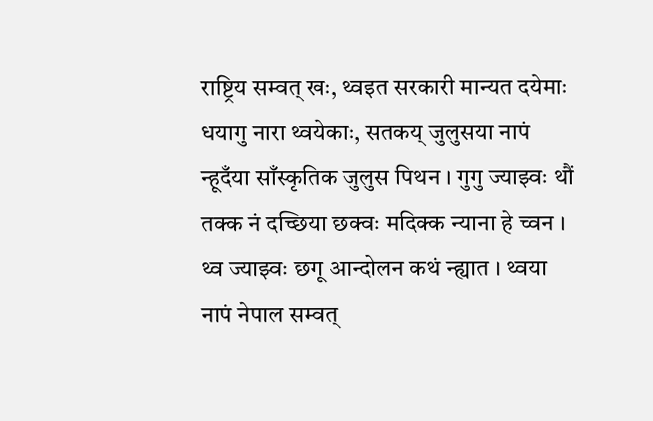राष्ट्रिय सम्वत् खः, थ्वइत सरकारी मान्यत दयेमाः धयागु नारा थ्वयेकाः, सतकय् जुलुसया नापं न्हूदँया साँस्कृतिक जुलुस पिथन । गुगु ज्याझ्वः थौं तक्क नं दच्छिया छक्वः मदिक्क न्याना हे च्वन । थ्व ज्याझ्वः छगू आन्दोलन कथं न्ह्यात । थ्वया नापं नेपाल सम्वत्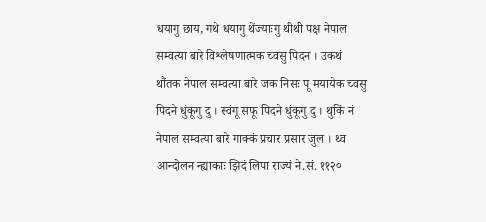धयागु छाय, गथे धयागु थेंज्याःगु थीथी पक्ष नेपाल सम्वत्या बारे विश्लेषणात्मक च्वसु पिदन । उकथं थौंतक नेपाल सम्वत्या बारे जक निसः पू मयायेक च्वसु पिदने धुंकूगु दु । स्वंगू सफू पिदने धुंकूगु दु । थुकिं नं नेपाल सम्वत्या बारे गाक्कं प्रचार प्रसार जुल । थ्व आन्दोलन न्ह्याकाः झिदं लिपा राज्यं ने.सं. ११२०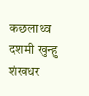कछलाथ्व दशमी खुन्हु शंखधर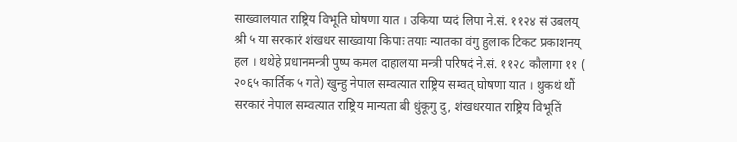साख्वालयात राष्ट्रिय विभूति घोषणा यात । उकिया प्यदं लिपा ने.सं. ११२४ सं उबलय् श्री ५ या सरकारं शंखधर साख्वाया किपाः तयाः न्यातका वंगु हुलाक टिकट प्रकाशनय् हल । थथेहे प्रधानमन्त्री पुष्प कमल दाहालया मन्त्री परिषदं ने.सं. ११२८ कौलागा ११ ( २०६५ कार्तिक ५ गते) खुन्हु नेपाल सम्वत्यात राष्ट्रिय सम्वत् घोषणा यात । थुकथं थौं सरकारं नेपाल सम्वत्यात राष्ट्रिय मान्यता बी धुंकूगु दु, शंखधरयात राष्ट्रिय विभूतिं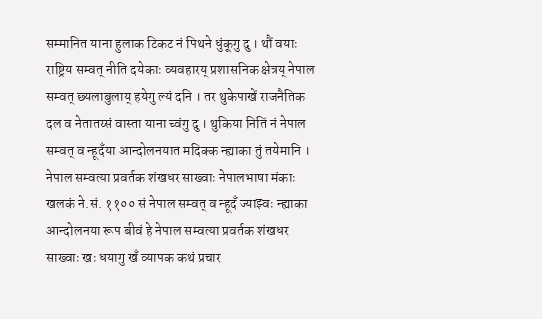सम्मानित याना हुलाक टिकट नं पिथने धुंकूगु दु । थौं वयाः राष्ट्रिय सम्वत् नीति दयेकाः व्यवहारय् प्रशासनिक क्षेत्रय् नेपाल सम्वत् छ्यलाबुलाय् हयेगु ल्यं दनि । तर थुकेपाखें राजनैतिक दल व नेतातय्सं वास्ता याना च्वंगु दु । थुकिया नितिं नं नेपाल सम्वत् व न्हूदँया आन्दोलनयात मदिक्क न्ह्याका तुं तयेमानि । नेपाल सम्वत्या प्रवर्तक शंखधर साख्वाः नेपालभाषा मंकाः खलकं ने.सं. ११०० सं नेपाल सम्वत् व न्हूदँ ज्याझ्वः न्ह्याका आन्दोलनया रूप बीवं हे नेपाल सम्वत्या प्रवर्तक शंखधर साख्वाः खः धयागु खँ व्यापक कथं प्रचार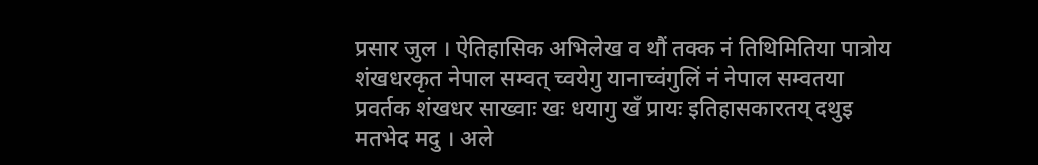प्रसार जुल । ऐतिहासिक अभिलेख व थौं तक्क नं तिथिमितिया पात्रोय शंखधरकृत नेपाल सम्वत् च्वयेगु यानाच्वंगुलिं नं नेपाल सम्वतया प्रवर्तक शंखधर साख्वाः खः धयागु खँ प्रायः इतिहासकारतय् दथुइ मतभेद मदु । अले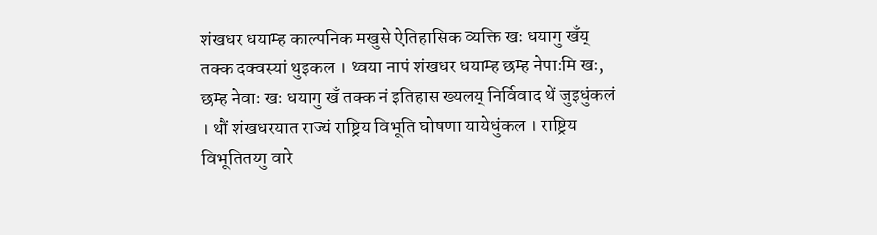शंखधर धयाम्ह काल्पनिक मखुसे ऐतिहासिक व्यक्ति खः धयागु खँय् तक्क दक्वस्यां थुइकल । थ्वया नापं शंखधर धयाम्ह छम्ह नेपाःमि खः, छम्ह नेवाः खः धयागु खँ तक्क नं इतिहास ख्यलय् निर्विवाद थें जुइधुंकलं । थौं शंखधरयात राज्यं राष्ट्रिय विभूति घोषणा यायेधुंकल । राष्ट्रिय विभूतितय्गु वारे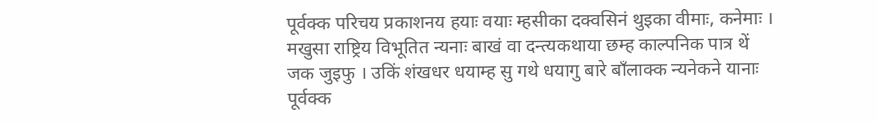पूर्वक्क परिचय प्रकाशनय हयाः वयाः म्हसीका दक्वसिनं थुइका वीमाः, कनेमाः । मखुसा राष्ट्रिय विभूतित न्यनाः बाखं वा दन्त्यकथाया छम्ह काल्पनिक पात्र थें जक जुइफु । उकिं शंखधर धयाम्ह सु गथे धयागु बारे बाँलाक्क न्यनेकने यानाः पूर्वक्क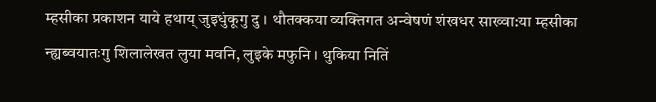म्हसीका प्रकाशन याये हथाय् जुइधुंकूगु दु । थौतक्कया व्यक्तिगत अन्वेषणं शंखधर साख्वा:या म्हसीका न्ह्यब्वयातःगु शिलालेखत लुया मवनि, लुइके मफुनि । थुकिया नितिं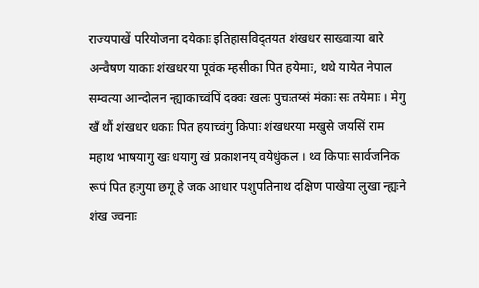राज्यपाखें परियोजना दयेकाः इतिहासविद्तयत शंखधर साख्वाःया बारे अन्वैषण याकाः शंखधरया पूवंक म्हसीका पित हयेमाः, थथे यायेत नेपाल सम्वत्या आन्दोलन न्ह्याकाच्वंपिं दक्वः खलः पुचःतय्सं मंकाः सः तयेमाः । मेगु खँ थौं शंखधर धकाः पित हयाच्वंगु किपाः शंखधरया मखुसे जयसिं राम महाथ भाषयागु खः धयागु खं प्रकाशनय् वयेधुंकल । थ्व किपाः सार्वजनिक रूपं पित हःगुया छगू हे जक आधार पशुपतिनाथ दक्षिण पाखेया लुखा न्ह्यःने शंख ज्वनाः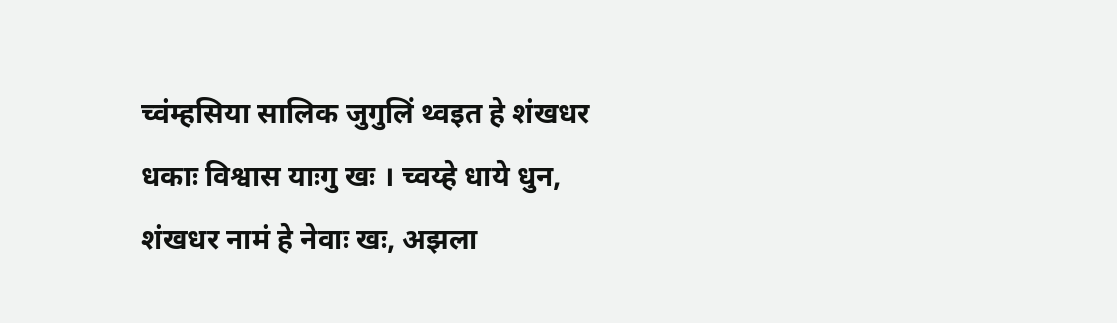च्वंम्हसिया सालिक जुगुलिं थ्वइत हे शंखधर धकाः विश्वास याःगु खः । च्वय्हे धाये धुन, शंखधर नामं हे नेवाः खः, अझला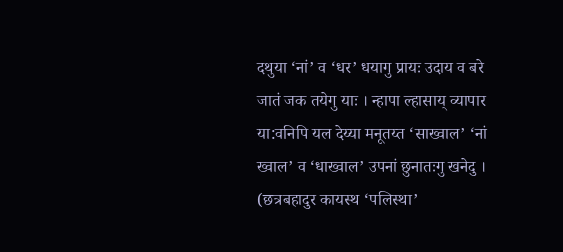दथुया ‘नां’ व ‘धर’ धयागु प्रायः उदाय व बरे जातं जक तयेगु याः । न्हापा ल्हासाय् व्यापार या:वनिपि यल देय्या मनूतय्त ‘साख्वाल’ ‘नां ख्वाल’ व ‘धाख्वाल’ उपनां छुनातःगु खनेदु । (छत्रबहादुर कायस्थ ‘पलिस्था’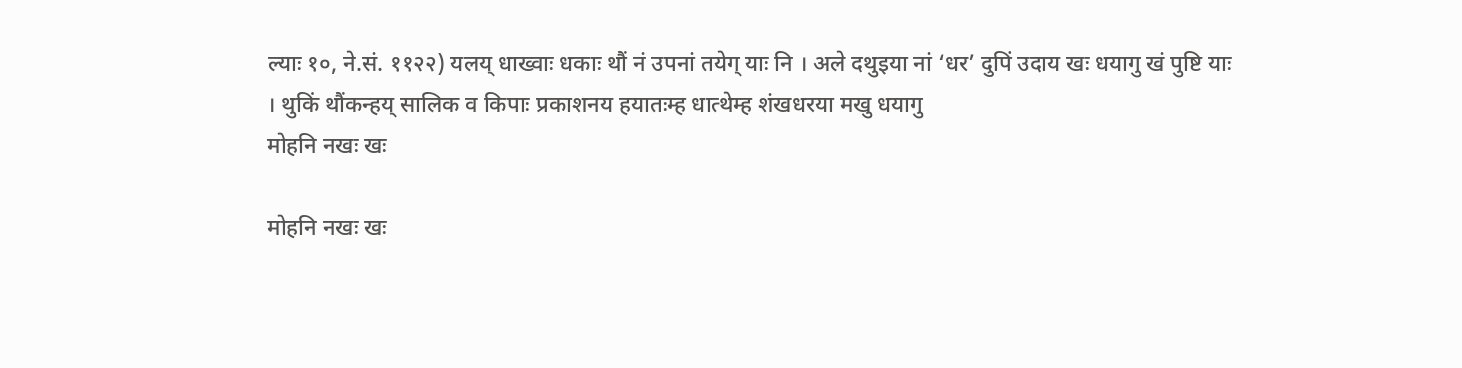ल्याः १०, ने.सं. ११२२) यलय् धाख्वाः धकाः थौं नं उपनां तयेग् याः नि । अले दथुइया नां ‘धर’ दुपिं उदाय खः धयागु खं पुष्टि याः । थुकिं थौंकन्हय् सालिक व किपाः प्रकाशनय हयातःम्ह धात्थेम्ह शंखधरया मखु धयागु
मोहनि नखः खः

मोहनि नखः खः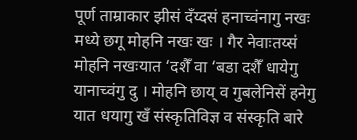पूर्ण ताम्राकार झीसं दँय्दसं हनाच्वंनागु नखः मध्ये छगू मोहनि नखः खः । गैर नेवाःतय्स॑ मोहनि नखःयात ‘दशैँ वा ‘बडा दशैँ धायेगु यानाच्वंगु दु । मोहनि छाय् व गुबलेनिसें हनेगु यात धयागु खँ संस्कृतिविज्ञ व संस्कृति बारे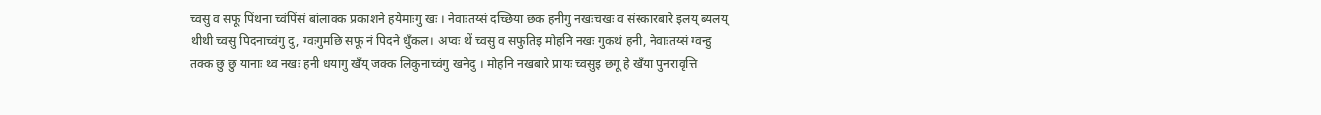च्वसु व सफू पिंथना च्वंपिंसं बांलाक्क प्रकाशने हयेमाःगु खः । नेवाःतय्सं दच्छिया छक हनीगु नखःचखः व संस्कारबारे इलय् ब्यलय् थीथी च्वसु पिदनाच्वंगु दु, ग्वःगुमछि सफू नं पिदने धुँकल। अप्वः थें च्वसु व सफुतिइ मोहनि नखः गुकथं हनी, नेवाःतय्सं ग्वन्हु तक्क छु छु यानाः थ्व नखः हनी धयागु खँय् जक्क लिकुनाच्वंगु खनेदु । मोहनि नखबारे प्रायः च्वसुइ छगू हे खँया पुनरावृत्ति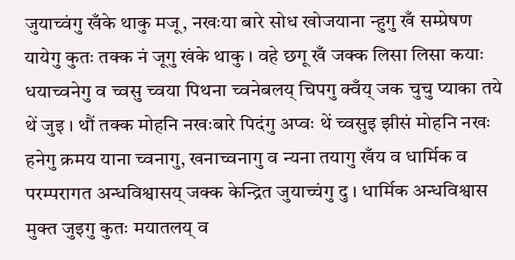जुयाच्वंगु खँके थाकु मजू, नखःया बारे सोध खोजयाना न्हुगु खँ सम्प्रेषण यायेगु कुतः तक्क नं जूगु खंके थाकु । वहे छगू खँ जक्क लिसा लिसा कयाः धयाच्वनेगु व च्वसु च्वया पिथना च्वनेबलय् चिपगु क्वँय् जक चुचु प्याका तये थें जुइ । थौं तक्क मोहनि नखःबारे पिदंगु अप्वः थें च्वसुइ झीसं मोहनि नखः हनेगु क्रमय याना च्वनागु, खनाच्वनागु व न्यना तयागु खँय व धार्मिक व परम्परागत अन्धविश्वासय् जक्क केन्द्रित जुयाच्चंगु दु । धार्मिक अन्धविश्वास मुक्त जुइगु कुतः मयातलय् व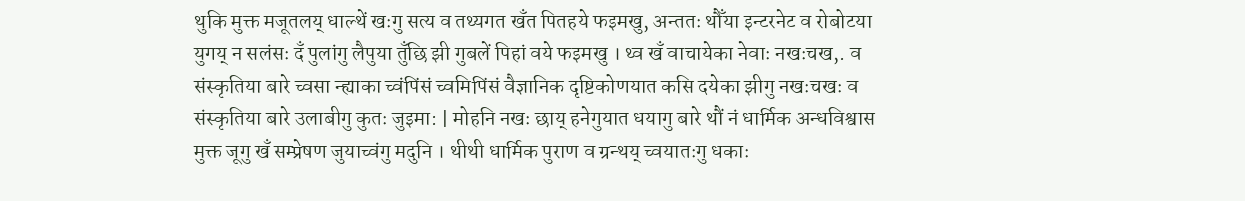थुकि मुक्त मजूतलय् धाल्थें खःगु सत्य व तथ्यगत खँत पितहये फइमखु, अन्ततः थौँया इन्टरनेट व रोबोटया युगय् न सलंसः दँ पुलांगु लैपुया तुँछि झी गुबलें पिहां वये फइमखु । थ्व खँ वाचायेका नेवाः नखःचख,. व संस्कृतिया बारे च्वसा न्ह्याका च्वंपिंसं च्वमिपिंसं वैज्ञानिक दृष्टिकोणयात कसि दयेका झीगु नखःचखः व संस्कृतिया बारे उलाबीगु कुतः जुइमा: | मोहनि नखः छाय् हनेगुयात धयागु बारे थौं नं धार्मिक अन्धविश्वास मुक्त जूगु खँ सम्प्रेषण जुयाच्वंगु मदुनि । थीथी धार्मिक पुराण व ग्रन्थय् च्वयातःगु धकाः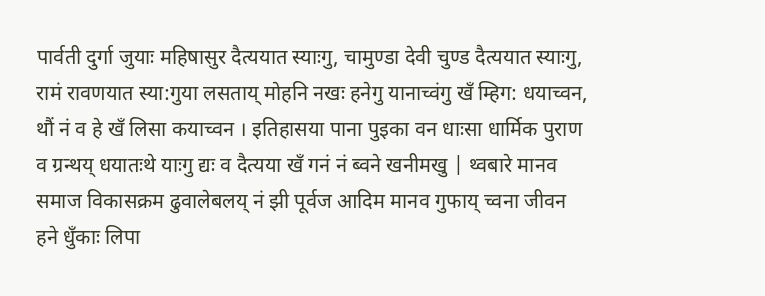पार्वती दुर्गा जुयाः महिषासुर दैत्ययात स्याःगु, चामुण्डा देवी चुण्ड दैत्ययात स्याःगु, रामं रावणयात स्या:गुया लसताय् मोहनि नखः हनेगु यानाच्वंगु खँ म्हिग: धयाच्वन, थौं नं व हे खँ लिसा कयाच्वन । इतिहासया पाना पुइका वन धाःसा धार्मिक पुराण व ग्रन्थय् धयातःथे याःगु द्यः व दैत्यया खँ गनं नं ब्वने खनीमखु | थ्वबारे मानव समाज विकासक्रम ढुवालेबलय् नं झी पूर्वज आदिम मानव गुफाय् च्वना जीवन हने धुँकाः लिपा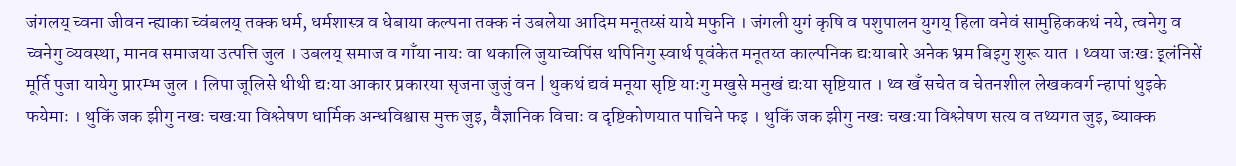जंगलय् च्वना जीवन न्ह्याका च्वंबलय् तक्क धर्म, धर्मशास्त्र व धेबाया कल्पना तक्क नं उबलेया आदिम मनूतय्सं याये मफुनि । जंगली युगं कृषि व पशुपालन युगय् हिला वनेवं सामुहिककथं नये, त्वनेगु व च्वनेगु व्यवस्था, मानव समाजया उत्पत्ति जुल । उबलय् समाज व गाँया नायः वा थकालि जुयाच्वपिंस थपिनिगु स्वार्थ पूवंकेत मनूतय्त काल्पनिक द्यःयाबारे अनेक भ्रम बिइगु शुरू यात । थ्वया जःखः इ्लंनिसें मूर्ति पुजा यायेगु प्रारम्भ जुल । लिपा जूलिसे थीथी द्यःया आकार प्रकारया सृजना जुजुं वन | थुकथं द्यवं मनूया सृष्टि याःगु मखुसे मनुखं द्यःया सृष्टियात । थ्व खँ सचेत व चेतनशील लेखकवर्ग न्हापां थुइके फयेमाः । थुकिं जक झीगु नखः चखःया विश्लेषण धार्मिक अन्धविश्वास मुक्त जुइ, वैज्ञानिक विचाः व दृष्टिकोणयात पाचिने फइ । थुकिं जक झीगु नखः चखःया विश्लेषण सत्य व तथ्यगत जुइ, ब्याक्क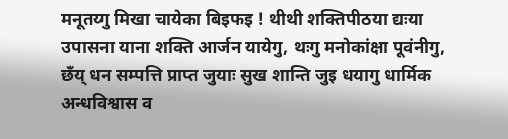मनूतय्गु मिखा चायेका बिइफइ ! थीथी शक्तिपीठया द्यःया उपासना याना शक्ति आर्जन यायेगु, थःगु मनोकांक्षा पूवंनीगु, छँय् धन सम्पत्ति प्राप्त जुयाः सुख शान्ति जुइ धयागु धार्मिक अन्धविश्वास व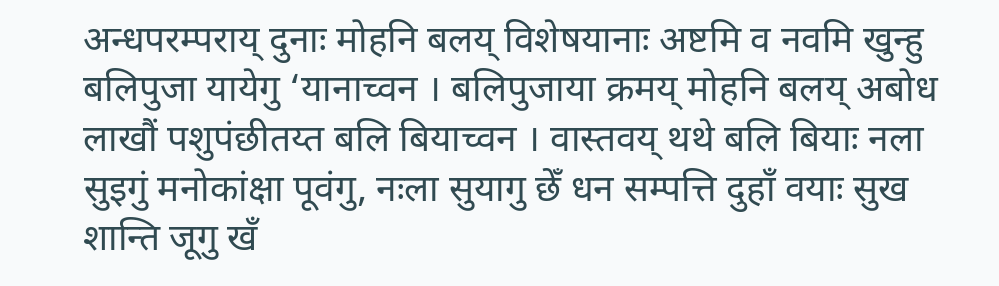अन्धपरम्पराय् दुनाः मोहनि बलय् विशेषयानाः अष्टमि व नवमि खुन्हु बलिपुजा यायेगु ‘यानाच्वन । बलिपुजाया क्रमय् मोहनि बलय् अबोध लाखौं पशुपंछीतय्त बलि बियाच्वन । वास्तवय् थथे बलि बियाः नला सुइगुं मनोकांक्षा पूवंगु, नःला सुयागु छेँ धन सम्पत्ति दुहाँ वयाः सुख शान्ति जूगु खँ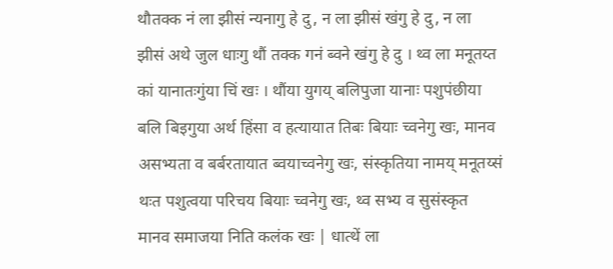थौतक्क नं ला झीसं न्यनागु हे दु, न ला झीसं खंगु हे दु, न ला झीसं अथे जुल धाःगु थौं तक्क गनं ब्वने खंगु हे दु । थ्व ला मनूतय्त कां यानातःगुंया चिं खः । थौंया युगय् बलिपुजा यानाः पशुपंछीया बलि बिइगुया अर्थ हिंसा व हत्यायात तिबः बियाः च्वनेगु खः, मानव असभ्यता व बर्बरतायात ब्वयाच्वनेगु खः, संस्कृतिया नामय् मनूतय्सं थःत पशुत्वया परिचय बियाः च्वनेगु खः, थ्व सभ्य व सुसंस्कृत मानव समाजया निति कलंक खः | धात्थें ला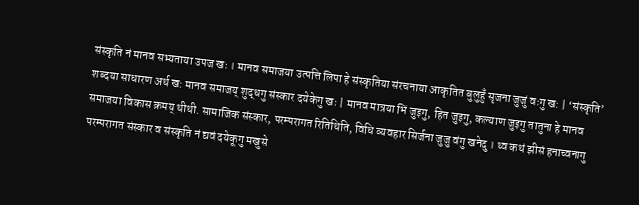संस्कृति नं मानव सभ्यताया उपज खः । मानव समाजया उत्पत्ति लिपा हे संस्कृतिया संरचनाया आकृतित बुलुहुँ सृजना जुजुं वःगु ख: | ‘संस्कृति’ शब्दया साधारण अर्थ ख: मानव समाजय् शुद्धगु संस्कार दयेकेगु खः | मानव मात्रया भिं जुइगु, हित जुइगु, कल्याण जुइगु तातुना हे मानव समाजया विकास क्रमय् थीथी. सामाजिक संस्कार, परम्परागत रितिथिति, विधि व्यवहार सिर्जना जुजु वंगु खनेदु । थ्व कथं झीसं हनाच्वनागु परम्परागत संस्कार व संस्कृति नं द्यवं दयेकूगु मखुसे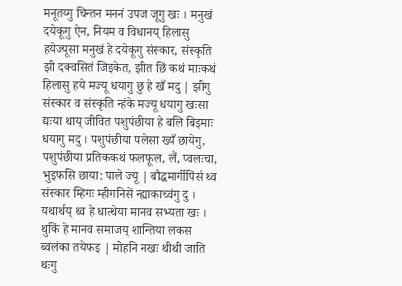मनूतय्गु चिन्तन मननं उपज जूगु खः । मनुखं दयेकूगु ऐन, नियम व विधानय् हिलासु हयेज्यूसा मनुखं हे दयेकूगु संस्कार, संस्कृति झी दक्वसितं जिइकेत, झीत छिं कथं माःकथं हिलासु हये मज्यू धयागु छु हे खँ मदु | झीगु संस्कार व संस्कृति न्हंके मज्यू धयागु खःसा द्यःया थाय् जीवित पशुपंछीया हे बलि बिइमाः धयागु मदु । पशुपंछीया पलेसा ख्यँ छायेगु, पशुपंछीया प्रतिककथं फलफूल, लैं, प्वलःचा, भुइफसि छाया: पाले ज्यू | बौद्धमार्गीपिंस॑ थ्व संस्कार म्हिगः म्हीगनिसें न्ह्याकाच्वंगु दु । यथार्थय् थ्व हे धात्थेया मानव सभ्यता खः । थुकिं हे मानव समाजय् शान्तिया लकस ब्वलंका तयेफइ | मोहनि नखः थीथी जाति थःगु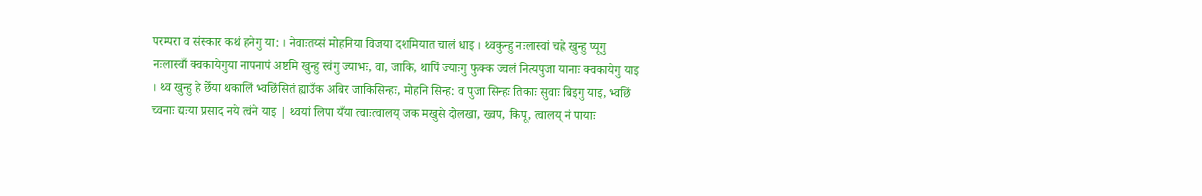परम्परा व संस्कार कथं हनेगु या: । नेवाःतय्सं मोहनिया विजया दशमियात चालं धाइ । थ्वकुन्हु नःलास्वां चह्रे खुन्हु प्यूगु नःलास्वाँ क्वकायेगुया नापनापं अष्टमि खुन्हु स्वंगु ज्याभः, वा, जाकि, थापिं ज्याःगु फुक्क ज्वलं नित्यपुजा यानाः क्वकायेगु याइ । थ्व खुन्हु हे छेँया थकालिं भ्वछिंसितं ह्याउँक अबिर जाकिसिन्हः, मोहनि सिन्ह: व पुजा सिन्हः तिकाः सुवाः बिइगु याइ, भ्वछिं च्वनाः द्यःया प्रसाद नये त्वंने याइ | थ्वयां लिपा यँया त्वाःत्वालय् जक मखुसे दोलखा, ख्वप, किपू, त्वालय् नं पायाः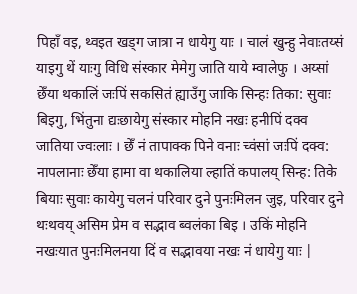पिहाँ वइ, थ्वइत खड्ग जात्रा न धायेगु याः । चालं खुन्हु नेवाःतय्सं याइगु थें याःगु विधि संस्कार मेमेगु जाति याये म्वालेफु । अय्सां छेँया थकालिं जःपिं सकसितं ह्याउँगु जाकि सिन्हः तिका: सुवाः बिइगु, भिंतुना द्यःछायेगु संस्कार मोहनि नखः हनीपिं दक्व जातिया ज्वःलाः । छेँ नं तापाक्क पिने वनाः च्वंसां जःपिं दक्व: नापलानाः छेँया हामा वा थकालिया ल्हातिं कपालय् सिन्ह: तिके बियाः सुवाः कायेगु चलनं परिवार दुने पुनःमिलन जुइ, परिवार दुने थःथवय् असिम प्रेम व सद्भाव ब्वलंका बिइ । उकिं मोहनि नखःयात पुनःमिलनया दिं व सद्भावया नखः नं धायेगु याः |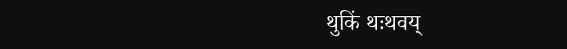थुकिं थःथवय्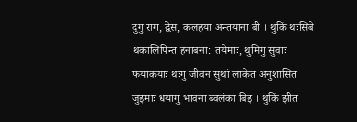दुगु राग, द्वेस, कलहया अन्तयाना बी । थुकिं थःसिबे थकालिपिन्त हनाबना: तयेमाः, थुमिगु सुवाः फयाकयाः थःगु जीवन सुथां लाकेत अनुशासित जुइमाः धयागु भावना ब्वलंका बिइ । थुकिं झीत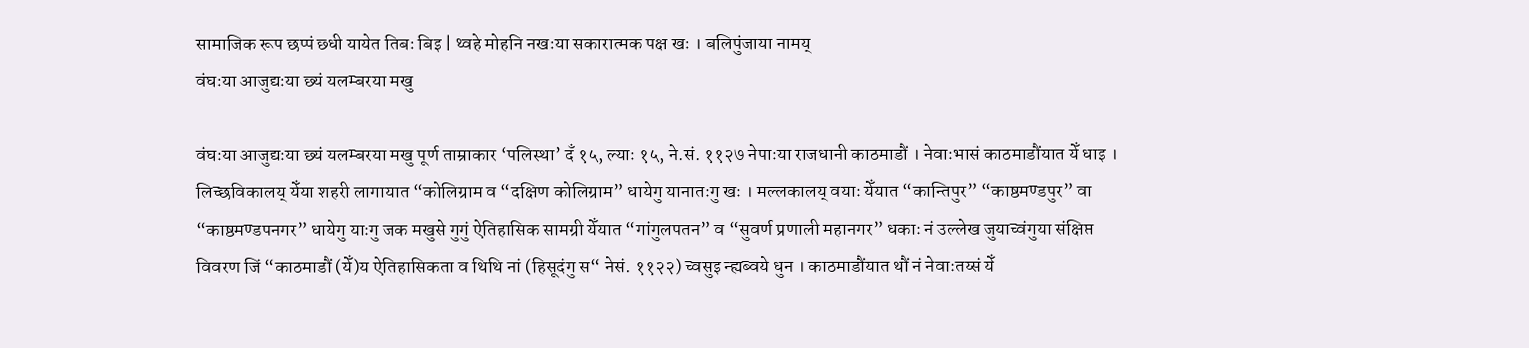सामाजिक रूप छप्पं छ्धी यायेत तिबः बिइ | थ्वहे मोहनि नखःया सकारात्मक पक्ष खः । बलिपुंजाया नामय्
वंघःया आजुद्यःया छ्यं यलम्बरया मखु

वंघःया आजुद्यःया छ्यं यलम्बरया मखु पूर्ण ताम्राकार ‘पलिस्था’ दँ १५, ल्याः १५, ने.सं. ११२७ नेपाःया राजधानी काठमाडौं । नेवाःभासं काठमाडौंयात येँ धाइ । लिच्छविकालय् येँया शहरी लागायात “कोलिग्राम व “दक्षिण कोलिग्राम” धायेगु यानातःगु खः । मल्लकालय् वयाः येँयात “कान्तिपुर” “काष्ठमण्डपुर” वा “काष्ठमण्डपनगर” धायेगु याःगु जक मखुसे गुगुं ऐतिहासिक सामग्री येँयात “गांगुलपतन” व “सुवर्ण प्रणाली महानगर” धकाः नं उल्लेख जुयाच्वंगुया संक्षिप्त विवरण जिं “काठमाडौं (येँ)य ऐतिहासिकता व थिथि नां (हिसूदंगु स“ नेसं. ११२२) च्वसुइ न्ह्यब्वये धुन । काठमाडौंयात थौं नं नेवाःतय्सं येँ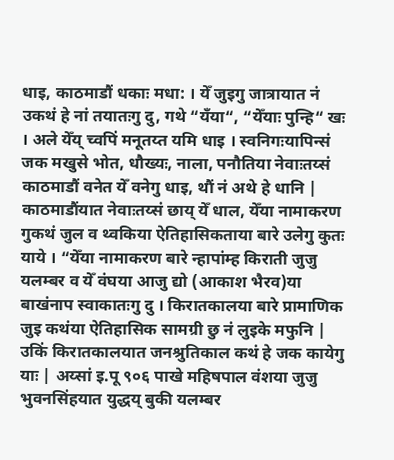धाइ, काठमाडौं धकाः मधा: । येँ जुइगु जात्रायात नं उकथं हे नां तयातःगु दु, गथे “यँया“, “येँयाः पुन्हि“ खः । अले येँय् च्वपिं मनूतय्त यमि धाइ । स्वनिगःयापिन्सं जक मखुसे भोत, धौख्यः, नाला, पनौतिया नेवाःतय्सं काठमाडौं वनेत येँ वनेगु धाइ, थौं नं अथे हे धानि | काठमाडौंयात नेवाःतय्सं छाय् येँ धाल, येँया नामाकरण गुकथं जुल व थ्वकिया ऐतिहासिकताया बारे उलेगु कुतः याये । “येँया नामाकरण बारे न्हापांम्ह किराती जुजु यलम्बर व येँ वंघया आजु द्यो (आकाश भैरव)या बाखंनाप स्वाकातःगु दु । किरातकालया बारे प्रामाणिक जुइ कथंया ऐतिहासिक सामग्री छु नं लुइके मफुनि | उकिं किरातकालयात जनश्रुतिकाल कथं हे जक कायेगु याः | अय्सां इ.पू ९०६ पाखे महिषपाल वंशया जुजु भुवनसिंहयात युद्धय् बुकी यलम्बर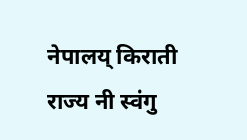नेपालय् किराती राज्य नी स्वंगु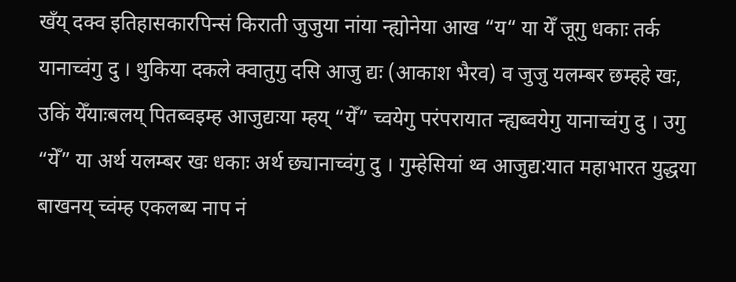खँय् दक्व इतिहासकारपिन्सं किराती जुजुया नांया न्ह्योनेया आख “य“ या येँ जूगु धकाः तर्क यानाच्वंगु दु । थुकिया दकले क्वातुगु दसि आजु द्यः (आकाश भैरव) व जुजु यलम्बर छम्हहे खः, उकिं येँयाःबलय् पितब्वइम्ह आजुद्यःया म्हय् “येँ” च्वयेगु परंपरायात न्ह्यब्वयेगु यानाच्वंगु दु । उगु “येँ” या अर्थ यलम्बर खः धकाः अर्थ छ्यानाच्वंगु दु । गुम्हेसियां थ्व आजुद्य:यात महाभारत युद्धया बाखनय् च्वंम्ह एकलब्य नाप नं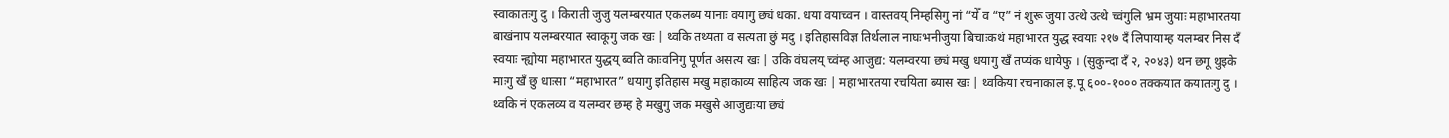स्वाकातःगु दु । किराती जुजु यलम्बरयात एकलब्य यानाः वयागु छ्यं धका. धया वयाच्वन । वास्तवय् निम्हसिगु नां “येँ व “ए” नं शुरू जुया उत्थे उत्थे च्वंगुलि भ्रम जुयाः महाभारतया बाखंनाप यलम्बरयात स्वाकूगु जक खः | थ्वकि तथ्यता व सत्यता छुं मदु । इतिहासविज्ञ तिर्थलाल नाघःभनीजुया बिचाःकथं महाभारत युद्ध स्वयाः २१७ दँ लिपायाम्ह यलम्बर निस दँ स्वयाः न्ह्योया महाभारत युद्धय् ब्वति काःवनिगु पूर्णत असत्य खः | उकि वंघलय् च्वंम्ह आजुद्य: यलम्वरया छ्यं मखु धयागु खँ तप्यंक धायेफु । (सुकुन्दा दँ २, २०४३) थन छगू थुइके माःगु खँ छु धाःसा “महाभारत” धयागु इतिहास मखु महाकाव्य साहित्य जक खः | महाभारतया रचयिता ब्यास खः | थ्वकिया रचनाकाल इ.पू ६००-१००० तक्कयात कयातःगु दु । थ्वकि नं एकलव्य व यलम्वर छम्ह हे मखुगु जक मखुसे आजुद्यःया छ्यं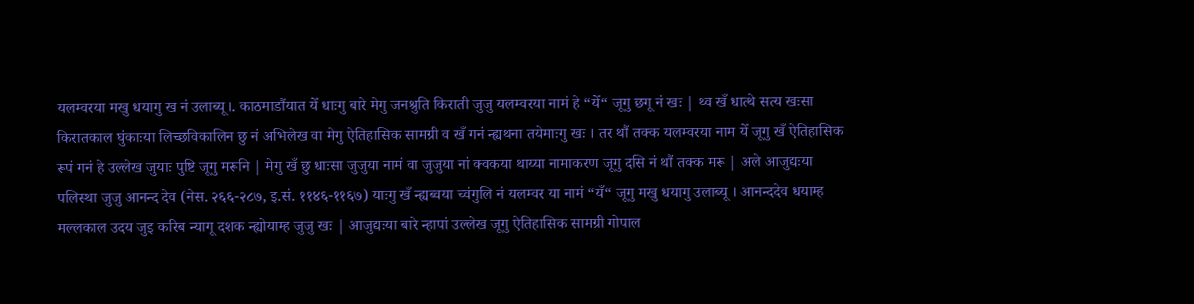यलम्वरया मखु धयागु ख नं उलाब्यू।. काठमाडौंयात येँ धाःगु बारे मेगु जनश्रुति किराती जुजु यलम्वरया नामं हे “येँ“ जूगु छगू नं खः | थ्व खँ धात्थे सत्य खःसा किरातकाल घुंकाःया लिच्छविकालिन छु नं अभिलेख वा मेगु ऐतिहासिक सामग्री व खँ गनं न्ह्यथना तयेमाःगु खः । तर थौं तक्क यलम्वरया नाम येँ जूगु खँ ऐतिहासिक रूपं गनं हे उल्लेख जुयाः पुष्टि जूगु मरूनि | मेगु खँ छु धाःसा जुजुया नामं वा जुजुया नां क्वकया थाय्या नामाकरण जूगु दसि नं थौं तक्क मरू | अले आजुद्यःया पलिस्था जुजु आनन्द देव (नेस. २६६-२८७, इ.सं. ११४६-११६७) याःगु खँ न्ह्यब्वया च्वंगुलि नं यलम्वर या नामं “यँ“ जूगु मखु धयागु उलाब्यू । आनन्ददेव धयाम्ह मल्लकाल उदय जुइ करिब न्यागू दशक न्ह्योयाम्ह जुजु खः | आजुद्यःया बारे न्हापां उल्लेख जूगु ऐतिहासिक सामग्री गोपाल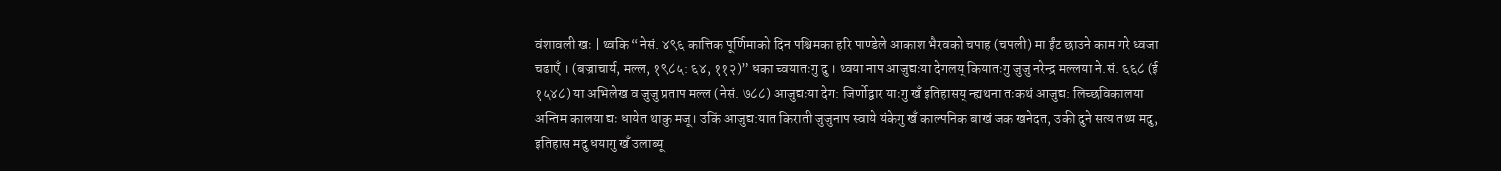वंशावली खः | थ्वकि “नेसं. ४९६ कात्तिक पूर्णिमाको दिन पश्चिमका हरि पाण्डेले आकाश भैरवको चपाह (चपली) मा ईंट छाउने काम गरे ध्वजा चढाएँ । (बज्राचार्य, मल्ल, १९८५: ६४, ११२)” धका च्वयातःगु दु । थ्वया नाप आजुद्यःया देगलय् कियातःगु जुजु नरेन्द्र मल्लया ने.सं. ६६८ (ई १५४८) या अभिलेख व जुजु प्रताप मल्ल (नेसं. ७८८) आजुद्यःया देग: जिर्णोद्वार याःगु खँ इतिहासय् न्ह्यथना तःकथं आजुद्य: लिच्छविकालया अन्तिम कालया द्यः धायेत थाकु मजू। उकिं आजुद्य:यात किराती जुजुनाप स्वाये यंकेगु खँ काल्पनिक बाखं जक खनेदत, उकी दुने सत्य तथ्य मदु, इतिहास मदु धयागु खँ उलाब्यू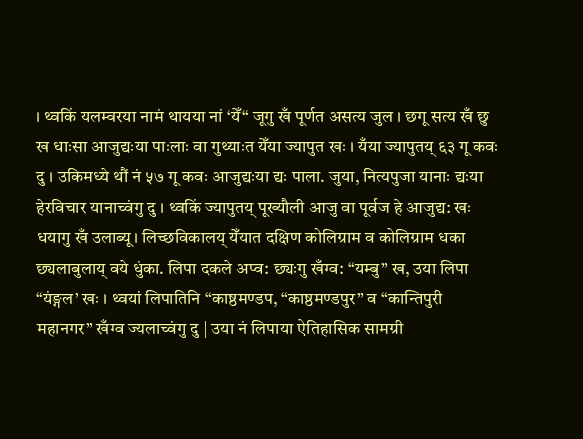। थ्वकिं यलम्वरया नामं थायया नां ‘येँ“ जूगु खँ पूर्णत असत्य जुल । छगू सत्य खँ छु ख धाःसा आजुद्यःया पाःलाः वा गुथ्याःत येँया ज्यापुत खः । यँया ज्यापुतय् ६३ गू कवः दु । उकिमध्ये थौं नं ५७ गू कवः आजुद्यःया द्यः पाला. जुया, नित्यपुजा यानाः द्यःया हेरविचार यानाच्वंगु दु । थ्वकिं ज्यापुतय् पूख्यौली आजु वा पूर्वज हे आजुद्य: खः धयागु खँ उलाब्यू। लिच्छविकालय् येँयात दक्षिण कोलिग्राम व कोलिग्राम धका छ्यलाबुलाय् वये धुंका. लिपा दकले अप्व: छ्यःगु खँग्व: “यम्बु” ख, उया लिपा “यंङ्गल’ खः । थ्वयां लिपातिनि “काष्ठमण्डप, “काष्ठमण्डपुर” व “कान्तिपुरी महानगर” खँग्व ज्यलाच्वंगु दु | उया नं लिपाया ऐतिहासिक सामग्री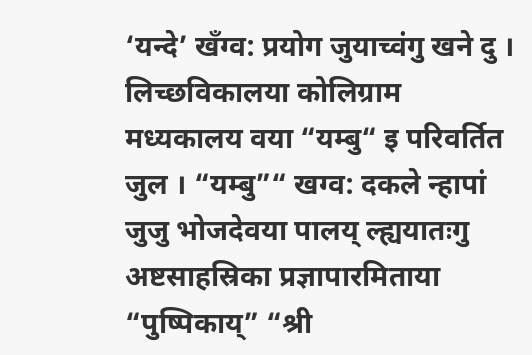‘यन्दे’ खँग्व: प्रयोग जुयाच्वंगु खने दु । लिच्छविकालया कोलिग्राम मध्यकालय वया “यम्बु“ इ परिवर्तित जुल । “यम्बु”“ खग्व: दकले न्हापां जुजु भोजदेवया पालय् ल्ह्ययातःगु अष्टसाहस्रिका प्रज्ञापारमिताया “पुष्पिकाय्” “श्री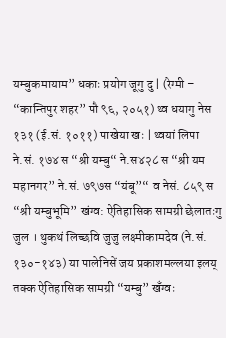यम्बुकमायाम” धकाः प्रयोग जूगु दु | (रेग्मी – “कान्तिपुर शहर” पौ ९६, २०५१) थ्व धयागु नेस १३१ (ई.सं. १०११) पाखेया खः | थ्वयां लिपा ने.सं. १७४ स “श्री यम्बु“ ने.स४२८ स “श्री यम महानगर” ने.सं. ७९७स “यंबू”“ व नेसं. ८५९ स “श्री यम्बुभूमि” खंग्व: ऐतिहासिक सामग्री छेलातःगु जुल । थुकथं लिच्छवि जुजु लक्ष्मीकामदेव (ने.सं. १३०-१४३) या पालेनिसें जय प्रकाशमल्लया इलय् तक्क ऐतिहासिक सामग्री “यम्बु” खँग्वः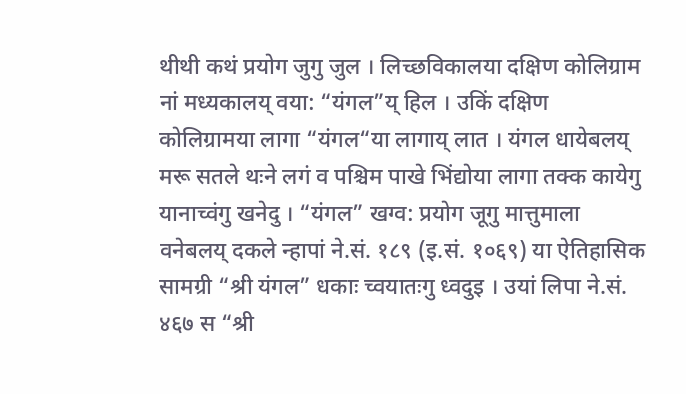थीथी कथं प्रयोग जुगु जुल । लिच्छविकालया दक्षिण कोलिग्राम नां मध्यकालय् वया: “यंगल”य् हिल । उकिं दक्षिण कोलिग्रामया लागा “यंगल“या लागाय् लात । यंगल धायेबलय् मरू सतले थःने लगं व पश्चिम पाखे भिंद्योया लागा तक्क कायेगु यानाच्वंगु खनेदु । “यंगल” खग्व: प्रयोग जूगु मात्तुमाला वनेबलय् दकले न्हापां ने.सं. १८९ (इ.सं. १०६९) या ऐतिहासिक सामग्री “श्री यंगल” धकाः च्वयातःगु ध्वदुइ । उयां लिपा ने.सं. ४६७ स “श्री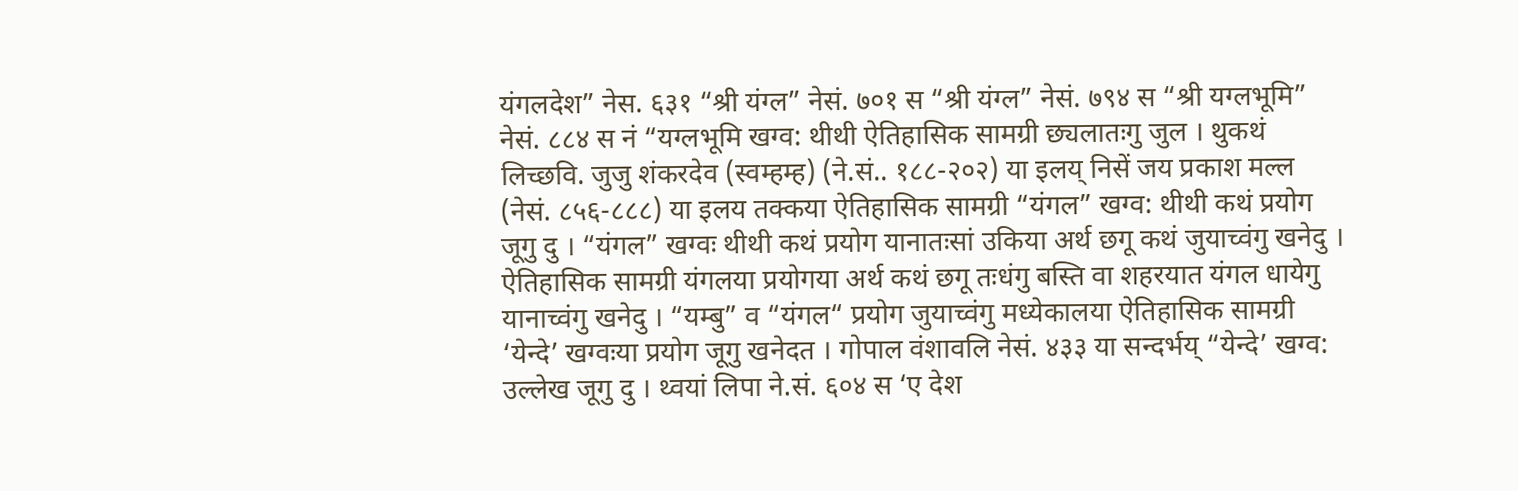यंगलदेश” नेस. ६३१ “श्री यंग्ल” नेसं. ७०१ स “श्री यंग्ल” नेसं. ७९४ स “श्री यग्लभूमि” नेसं. ८८४ स नं “यग्लभूमि खग्व: थीथी ऐतिहासिक सामग्री छ्यलातःगु जुल । थुकथं लिच्छवि. जुजु शंकरदेव (स्वम्हम्ह) (ने.सं.. १८८-२०२) या इलय् निसें जय प्रकाश मल्ल (नेसं. ८५६-८८८) या इलय तक्कया ऐतिहासिक सामग्री “यंगल” खग्व: थीथी कथं प्रयोग जूगु दु । “यंगल” खग्वः थीथी कथं प्रयोग यानातःसां उकिया अर्थ छगू कथं जुयाच्वंगु खनेदु । ऐतिहासिक सामग्री यंगलया प्रयोगया अर्थ कथं छगू तःधंगु बस्ति वा शहरयात यंगल धायेगु यानाच्वंगु खनेदु । “यम्बु” व “यंगल“ प्रयोग जुयाच्वंगु मध्येकालया ऐतिहासिक सामग्री ‘येन्दे’ खग्वःया प्रयोग जूगु खनेदत । गोपाल वंशावलि नेसं. ४३३ या सन्दर्भय् “येन्दे’ खग्व: उल्लेख जूगु दु । थ्वयां लिपा ने.सं. ६०४ स ‘ए देश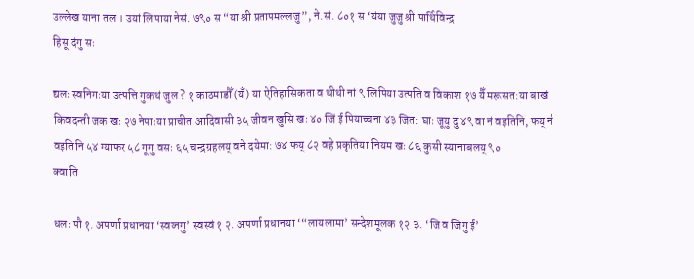उल्लेख याना तल । उयां लिपाया नेसं. ७९० स “या श्री प्रतापमल्लजु”, ने.सं. ८०१ स ‘यंया जुजु श्री पार्थिविन्द्र
हिसू दंगु सः

द्यलः स्वनिगःया उत्पत्ति गुकथं जुल ? १ काठमाडौँ (यँ) या ऐतिहासिकता व थीथी नां ९ लिपिया उत्पति व विकाश १७ यैँ मरूसत:या बाखं किवदन्ती जक खः २७ नेपाःया प्राचीत आदिवासी ३५ जीवन खुसि खः ४० जिं ई पियाच्चना ४३ जित: घाः जूयु दु ४९ वा नं वइतिनि, फय् न॑ वइतिनि ५४ ग्याफर ५८ गूगु वसः ६५ चन्द्रग्रहलय् वने दयेमा: ७४ फय् ८२ वहे प्रकृतिया नियम खः ८६ कुसी स्यानाबलय् ९०
क्वाति

धलः पौ १. अपर्णा प्रधानया ‘स्वय्नगु’ स्वस्वं १ २. अपर्णा प्रधानया ‘“लायलामा’ सन्देशमूलक १२ ३. ‘जि व जिगु ई’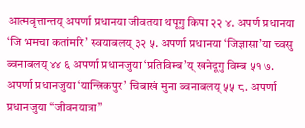आत्मवृत्तान्तय् अपर्णा प्रधानया जीवतया थपूगु किपा २२ ४. अपर्ण प्रधानया ‘जि भमचा कतांमरि’ स्वयाबलय् ३२ ५. अपर्णा प्रधानया ‘जिज्ञासा’या च्वसु ब्वनाबलय् ४४ ६ अपर्णा प्रधानजुया ‘प्रतिविम्ब’य् खनेदूगु विम्ब ५१ ७. अपर्णा प्रधानजुया ‘यान्त्रिकपुर’ चिबाखं मुना ब्वनाबलय् ५५ ८. अपर्णा प्रधानजुया “जीवनयात्रा”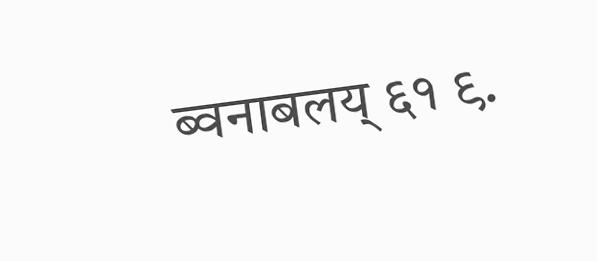ब्वनाबलय् ६१ ९.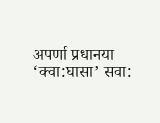अपर्णा प्रधानया ‘क्वा:घासा’ सवा: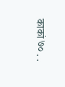काकां ७० . .